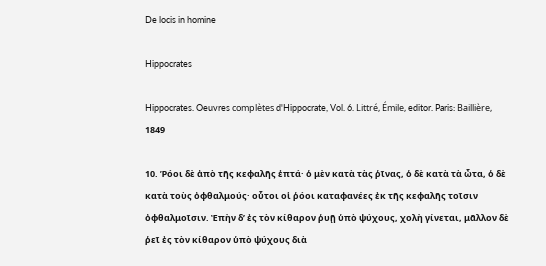De locis in homine

Hippocrates

Hippocrates. Oeuvres complètes d'Hippocrate, Vol. 6. Littré, Émile, editor. Paris: Baillière, 1849

10. Ῥόοι δὲ ἀπὸ τῆς κεφαλῆς ἑπτά· ὁ μὲν κατὰ τὰς ῥῖνας, ὁ δὲ κατὰ τὰ ὦτα, ὁ δὲ κατὰ τοὺς ὀφθαλμούς· οὗτοι οἱ ῥόοι καταφανέες ἐκ τῆς κεφαλῆς τοῖσιν ὀφθαλμοῖσιν. Ἐπὴν δ’ ἐς τὸν κίθαρον ῥυῇ ὑπὸ ψύχους, χολὴ γίνεται, μᾶλλον δὲ ῥεῖ ἐς τὸν κίθαρον ὑπὸ ψύχους διὰ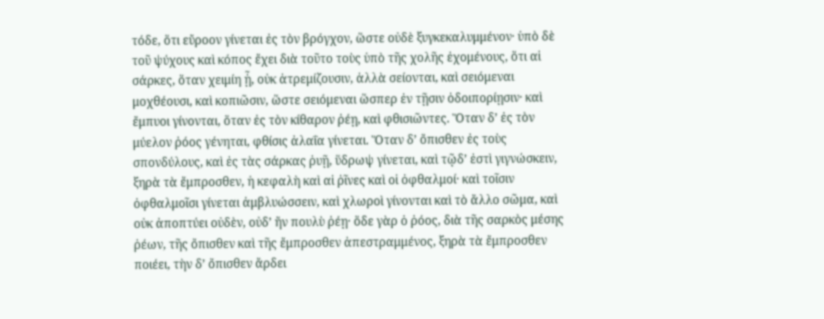τόδε, ὅτι εὔροον γίνεται ἐς τὸν βρόγχον, ὥστε οὐδὲ ξυγκεκαλυμμένον· ὑπὸ δὲ τοῦ ψύχους καὶ κόπος ἔχει διὰ τοῦτο τοὺς ὑπὸ τῆς χολῆς ἐχομένους, ὅτι αἱ σάρκες, ὅταν χειμίη ᾖ, οὐκ ἀτρεμίζουσιν, ἀλλὰ σείονται, καὶ σειόμεναι μοχθέουσι, καὶ κοπιῶσιν, ὥστε σειόμεναι ὥσπερ ἐν τῇσιν ὁδοιπορίῃσιν· καὶ ἔμπυοι γίνονται, ὅταν ἐς τὸν κίθαρον ῥέῃ, καὶ φθισιῶντες. Ὅταν δ’ ἐς τὸν μύελον ῥόος γένηται, φθίσις ἀλαΐα γίνεται. Ὅταν δ’ ὄπισθεν ἐς τοὺς σπονδύλους, καὶ ἐς τὰς σάρκας ῥυῇ, ὕδρωψ γίνεται, καὶ τῷδ’ ἐστὶ γιγνώσκειν, ξηρὰ τὰ ἔμπροσθεν, ἡ κεφαλὴ καὶ αἱ ῥῖνες καὶ οἱ ὀφθαλμοί· καὶ τοῖσιν ὀφθαλμοῖσι γίνεται ἀμβλυώσσειν, καὶ χλωροὶ γίνονται καὶ τὸ ἄλλο σῶμα, καὶ οὐκ ἀποπτύει οὐδὲν, οὐδ’ ἤν πουλὺ ῥέῃ· ὅδε γὰρ ὁ ῥόος, διὰ τῆς σαρκὸς μέσης ῥέων, τῆς ὄπισθεν καὶ τῆς ἔμπροσθεν ἀπεστραμμένος, ξηρὰ τὰ ἔμπροσθεν ποιέει, τὴν δ’ ὄπισθεν ἄρδει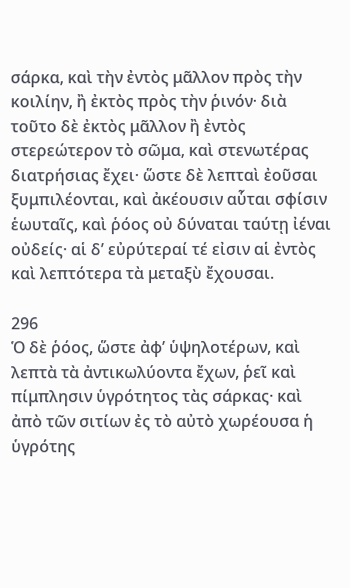σάρκα, καὶ τὴν ἐντὸς μᾶλλον πρὸς τὴν κοιλίην, ἢ ἐκτὸς πρὸς τὴν ῥινόν· διὰ τοῦτο δὲ ἐκτὸς μᾶλλον ἢ ἐντὸς στερεώτερον τὸ σῶμα, καὶ στενωτέρας διατρήσιας ἔχει· ὥστε δὲ λεπταὶ ἐοῦσαι ξυμπιλέονται, καὶ ἀκέουσιν αὗται σφίσιν ἑωυταῖς, καὶ ῥόος οὐ δύναται ταύτῃ ἰέναι οὐδείς· αἱ δ’ εὐρύτεραί τέ εἰσιν αἱ ἐντὸς καὶ λεπτότερα τὰ μεταξὺ ἔχουσαι.

296
Ὁ δὲ ῥόος, ὥστε ἀφ’ ὑψηλοτέρων, καὶ λεπτὰ τὰ ἀντικωλύοντα ἔχων, ῥεῖ καὶ πίμπλησιν ὑγρότητος τὰς σάρκας· καὶ ἀπὸ τῶν σιτίων ἐς τὸ αὐτὸ χωρέουσα ἡ ὑγρότης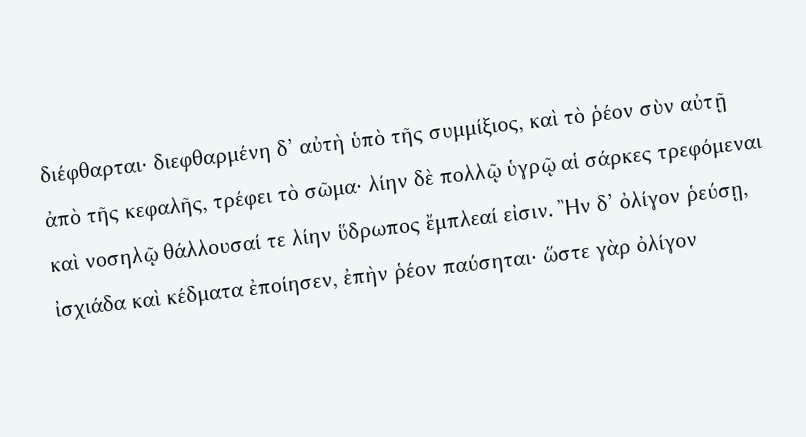διέφθαρται· διεφθαρμένη δ’ αὐτὴ ὑπὸ τῆς συμμίξιος, καὶ τὸ ῥέον σὺν αὐτῇ ἀπὸ τῆς κεφαλῆς, τρέφει τὸ σῶμα· λίην δὲ πολλῷ ὑγρῷ αἱ σάρκες τρεφόμεναι καὶ νοσηλῷ θάλλουσαί τε λίην ὕδρωπος ἔμπλεαί εἰσιν. Ἢν δ’ ὀλίγον ῥεύσῃ, ἰσχιάδα καὶ κέδματα ἐποίησεν, ἐπὴν ῥέον παύσηται· ὥστε γὰρ ὀλίγον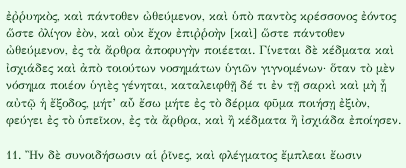ἐῤῥυηκὸς, καὶ πάντοθεν ὠθεύμενον, καὶ ὑπὸ παντὸς κρέσσονος ἐόντος ὥστε ὀλίγον ἐὸν, καὶ οὐκ ἔχον ἐπιῤῥοὴν [καὶ] ὥστε πάντοθεν ὠθεύμενον, ἐς τὰ ἄρθρα ἀποφυγὴν ποιέεται. Γίνεται δὲ κέδματα καὶ ἰσχιάδες καὶ ἀπὸ τοιούτων νοσημάτων ὑγιῶν γιγνομένων· ὅταν τὸ μὲν νόσημα ποιέον ὑγιὲς γένηται, καταλειφθῇ δέ τι ἐν τῇ σαρκὶ καὶ μὴ ᾖ αὐτῷ ἡ ἔξοδος, μήτ’ αὖ ἔσω μήτε ἐς τὸ δέρμα φῦμα ποιήσῃ ἐξιὸν, φεύγει ἐς τὸ ὑπεῖκον, ἐς τὰ ἄρθρα, καὶ ἢ κέδματα ἢ ἰσχιάδα ἐποίησεν.

11. Ἢν δὲ συνοιδήσωσιν αἱ ῥῖνες, καὶ φλέγματος ἔμπλεαι ἔωσιν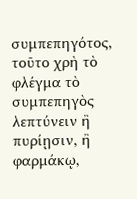συμπεπηγότος, τοῦτο χρὴ τὸ φλέγμα τὸ συμπεπηγὸς λεπτύνειν ἢ πυρίῃσιν, ἢ φαρμάκῳ,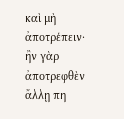καὶ μὴ ἀποτρέπειν· ἢν γὰρ ἀποτρεφθὲν ἄλλῃ πη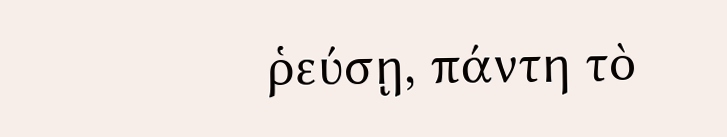ῥεύσῃ, πάντη τὸ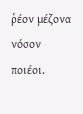ῥέον μέζονα νόσον ποιέοι.